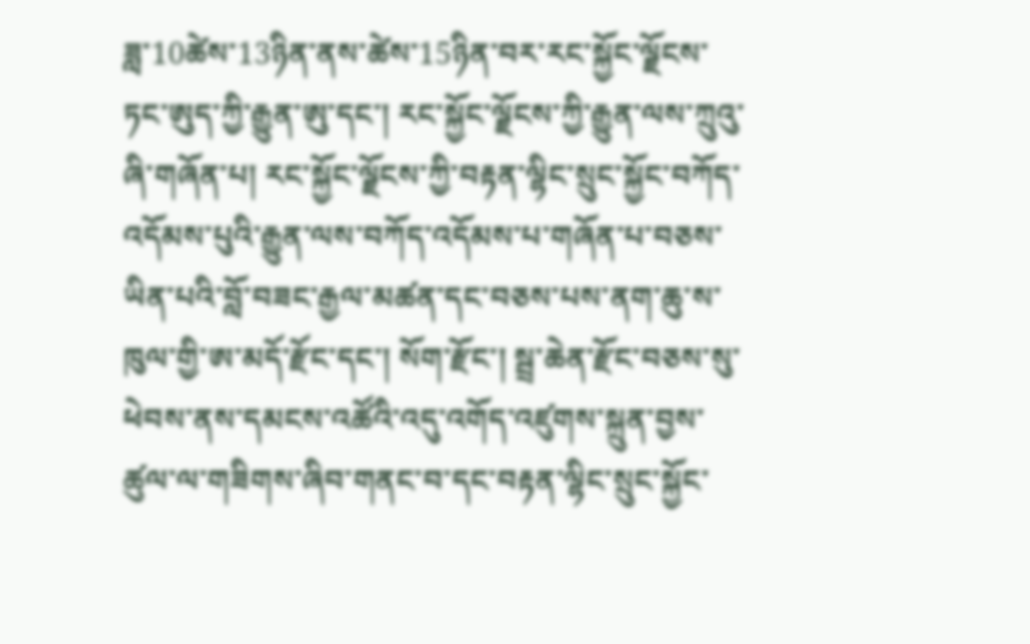ཟླ་10ཚེས་13ཉིན་ནས་ཚེས་15ཉིན་བར་རང་སྐྱོང་ལྗོངས་ཏང་ཨུད་ཀྱི་རྒྱུན་ཨུ་དང་། རང་སྐྱོང་ལྗོངས་ཀྱི་རྒྱུན་ལས་ཀྲུའུ་ཞི་གཞོན་པ། རང་སྐྱོང་ལྗོངས་ཀྱི་བརྟན་ལྷིང་སྲུང་སྐྱོང་བཀོད་འདོམས་པུའི་རྒྱུན་ལས་བཀོད་འདོམས་པ་གཞོན་པ་བཅས་ཡིན་པའི་བློ་བཟང་རྒྱལ་མཚན་དང་བཅས་པས་ནག་ཆུ་ས་ཁུལ་གྱི་ཨ་མདོ་རྫོང་དང་། སོག་རྫོང་། སྦྲ་ཆེན་རྫོང་བཅས་སུ་ཕེབས་ནས་དམངས་འཚོའི་འདུ་འགོད་འཛུགས་སྐྲུན་བྱས་ཚུལ་ལ་གཟིགས་ཞིབ་གནང་བ་དང་བརྟན་ལྷིང་སྲུང་སྐྱོང་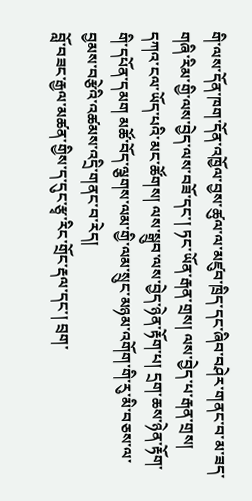གི་ལས་དོན་ཁག་དོན་འཁྱོལ་བྱས་ཚུལ་ལ་མཛུབ་ཁྲིད་དང་ཞིབ་བཤེར་གནང་བ་མ་ཟད་གཞི་རིམ་གྱི་ལས་བྱེད་ལས་བཟོ་དང་། ཏང་ཡོན་རྒན་གྲས། ལས་བྱེད་པ་རྒན་གྲས། དཀའ་ངལ་ཡོད་པའི་མང་ཚོགས། ལས་སྒྲུབ་ལས་བྱེད་ཉེན་རྟོག་པ། དྲག་ཆས་ཉེན་རྟོག་གི་དཔོན་དམག མཚོ་བོད་ལྕགས་ལམ་གྱི་ལམ་སྲུང་མཉམ་འགོག་གི་རུ་མི་བཅས་ལ་བྱམས་བརྩེའི་འཚམས་འདྲི་གནང་བ་རེད།
བློ་བཟང་རྒྱལ་མཚན་གྱིས་ད་དུང་རྩྭ་རིང་གྲོང་རྡལ་དང་། བྲག་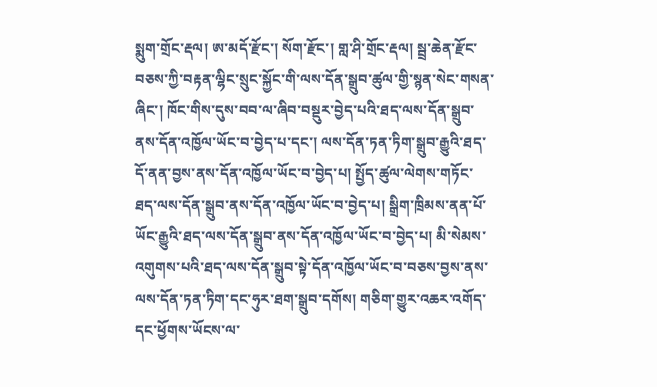སྨུག་གྲོང་རྡལ། ཨ་མདོ་རྫོང་། སོག་རྫོང་། གླ་ཤི་གྲོང་རྡལ། སྦྲ་ཆེན་རྫོང་བཅས་ཀྱི་བརྟན་ལྷིང་སྲུང་སྐྱོང་གི་ལས་དོན་སྒྲུབ་ཚུལ་གྱི་སྙན་སེང་གསན་ཞིང་། ཁོང་གིས་དུས་བབ་ལ་ཞིབ་བསྡུར་བྱེད་པའི་ཐད་ལས་དོན་སྒྲུབ་ནས་དོན་འཁྱོལ་ཡོང་བ་བྱེད་པ་དང་། ལས་དོན་ཏན་ཏིག་སྒྲུབ་རྒྱུའི་ཐད་དོ་ནན་བྱས་ནས་དོན་འཁྱོལ་ཡོང་བ་བྱེད་པ། སྤྱོད་ཚུལ་ལེགས་གཏོང་ཐད་ལས་དོན་སྒྲུབ་ནས་དོན་འཁྱོལ་ཡོང་བ་བྱེད་པ། སྒྲིག་ཁྲིམས་ནན་པོ་ཡོང་རྒྱུའི་ཐད་ལས་དོན་སྒྲུབ་ནས་དོན་འཁྱོལ་ཡོང་བ་བྱེད་པ། མི་སེམས་འགུགས་པའི་ཐད་ལས་དོན་སྒྲུབ་སྟེ་དོན་འཁྱོལ་ཡོང་བ་བཅས་བྱས་ནས་ལས་དོན་ཏན་ཏིག་དང་ཧུར་ཐག་སྒྲུབ་དགོས། གཅིག་གྱུར་འཆར་འགོད་དང་ཕྱོགས་ཡོངས་ལ་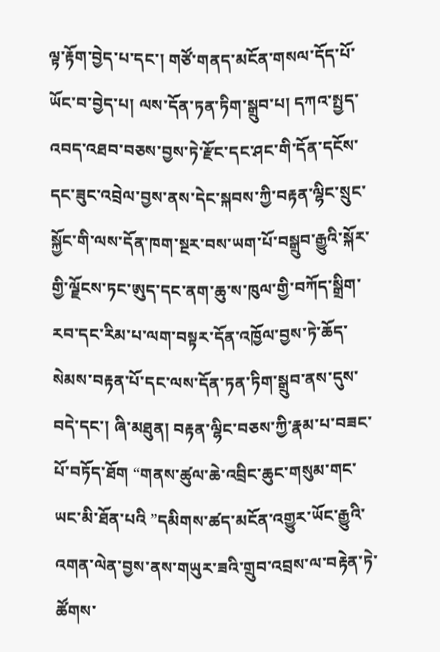ལྟ་རྟོག་བྱེད་པ་དང་། གཙོ་གནད་མངོན་གསལ་དོད་པོ་ཡོང་བ་བྱེད་པ། ལས་དོན་ཏན་ཏིག་སྒྲུབ་པ། དཀའ་སྤྱད་འབད་འཐབ་བཅས་བྱས་ཏེ་རྫོང་དང་ཤང་གི་དོན་དངོས་དང་ཟུང་འབྲེལ་བྱས་ནས་དེང་སྐབས་ཀྱི་བརྟན་ལྷིང་སྲུང་སྐྱོང་གི་ལས་དོན་ཁག་སྔར་བས་ཡག་པོ་བསྒྲུབ་རྒྱུའི་སྐོར་གྱི་ལྗོངས་ཏང་ཨུད་དང་ནག་ཆུ་ས་ཁུལ་གྱི་བཀོད་སྒྲིག་རབ་དང་རིམ་པ་ལག་བསྟར་དོན་འཁྱོལ་བྱས་ཏེ་ཆོད་སེམས་བརྟན་པོ་དང་ལས་དོན་ཏན་ཏིག་སྒྲུབ་ནས་དུས་བདེ་དང་། ཞི་མཐུན། བརྟན་ལྷིང་བཅས་ཀྱི་རྣམ་པ་བཟང་པོ་བཏོད་ཐོག “གནས་ཚུལ་ཆེ་འབྲིང་ཆུང་གསུམ་གང་ཡང་མི་ཐོན་པའི ”དམིགས་ཚད་མངོན་འགྱུར་ཡོང་རྒྱུའི་འགན་ལེན་བྱས་ནས་གཡུར་ཟའི་གྲུབ་འབྲས་ལ་བརྟེན་ཏེ་ཚོགས་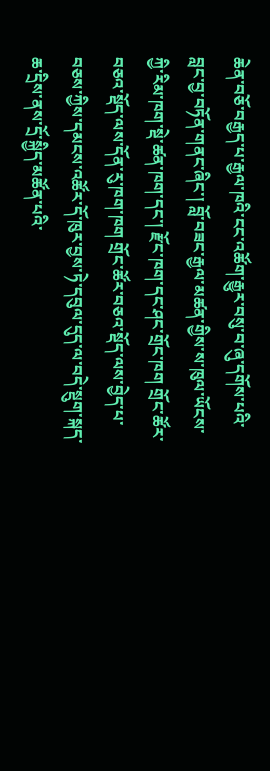ཆེན་བཅོ་བརྒྱད་པ་རྒྱལ་ཁའི་ངང་འཚོག་རྒྱུར་བསུ་བ་ཞུ་དགོས་པའི་བླང་བྱ་བཏོན་གནང་ཞིང་། བློ་བཟང་རྒྱལ་མཚན་གྱིས་ས་ཁུལ་ཡོངས་ཀྱི་རིམ་ཁག་སྡེ་ཚན་ཁག་དང་། རྫོང་ཁག་དང་ཤང་གྲོང་ཁག གྲོང་ཚོར་བཅའ་སྡོད་ལས་དོན་རུ་ཁག་ཁག གྲོང་ཚོར་བཅའ་སྡོད་ལས་བྱེད་པ་བཅས་ཀྱིས་དམངས་འཚོར་དོ་ཁུར་བྱས་ཏེ་དབུལ་དུད་ལ་བདེ་སྡུག་སྐད་ཆ་དྲིས་ནས་དྲོ་སྐྱིད་མཚོན་པའི་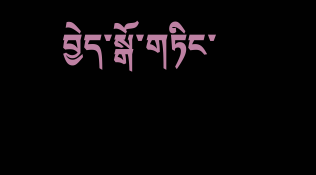བྱེད་སྒོ་གཏིང་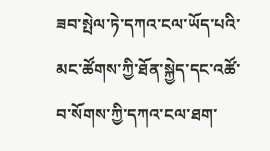ཟབ་སྤེལ་ཏེ་དཀའ་ངལ་ཡོད་པའི་མང་ཚོགས་ཀྱི་ཐོན་སྐྱེད་དང་འཚོ་བ་སོགས་ཀྱི་དཀའ་ངལ་ཐག་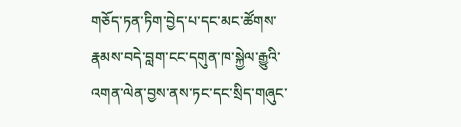གཅོད་ཏན་ཏིག་བྱེད་པ་དང་མང་ཚོགས་རྣམས་བདེ་བླག་ངང་དགུན་ཁ་སྐྱེལ་རྒྱུའི་འགན་ལེན་བྱས་ནས་ཏང་དང་སྲིད་གཞུང་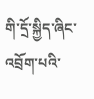གི་དྲོ་སྐྱིད་ཞིང་འབྲོག་པའི་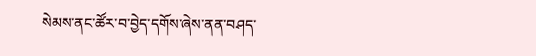སེམས་ནང་ཚོར་བ་བྱེད་དགོས་ཞེས་ནན་བཤད་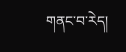གནང་བ་རེད།